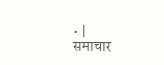• |
समाचार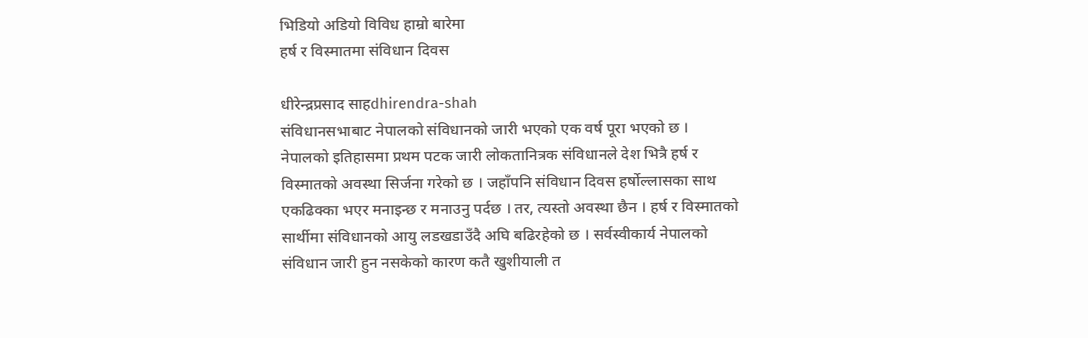भिडियो अडियो विविध हाम्रो बारेमा
हर्ष र विस्मातमा संविधान दिवस

धीरेन्द्रप्रसाद साहdhirendra-shah
संविधानसभाबाट नेपालको संविधानको जारी भएको एक वर्ष पूरा भएको छ । नेपालको इतिहासमा प्रथम पटक जारी लोकतानित्रक संविधानले देश भित्रै हर्ष र विस्मातको अवस्था सिर्जना गरेको छ । जहाँपनि संविधान दिवस हर्षोल्लासका साथ एकढिक्का भएर मनाइन्छ र मनाउनु पर्दछ । तर, त्यस्तो अवस्था छैन । हर्ष र विस्मातको सार्थीमा संविधानको आयु लडखडाउँदै अघि बढिरहेको छ । सर्वस्वीकार्य नेपालको संविधान जारी हुन नसकेको कारण कतै खुशीयाली त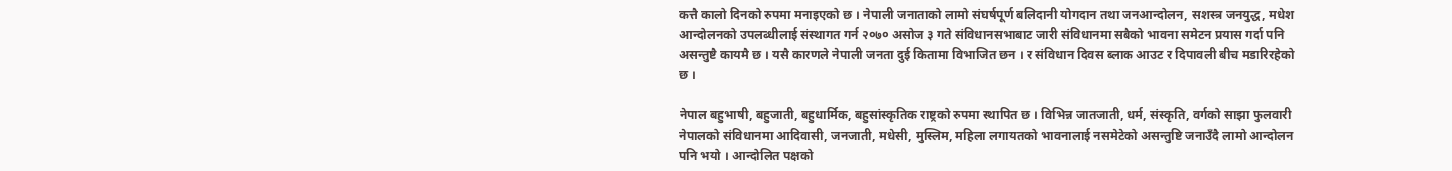कत्तै कालो दिनको रुपमा मनाइएको छ । नेपाली जनाताको लामो संघर्षपूर्ण बलिदानी योगदान तथा जनआन्दोलन, सशस्त्र जनयुद्ध, मधेश आन्दोलनको उपलब्धीलाई संस्थागत गर्न २०७० असोज ३ गते संविधानसभाबाट जारी संविधानमा सबैको भावना समेटन प्रयास गर्दा पनि असन्तुष्टै कायमै छ । यसै कारणले नेपाली जनता दुई कितामा विभाजित छन । र संविधान दिवस ब्लाक आउट र दिपावली बीच मडारिरहेको छ ।

नेपाल बहुभाषी, बहुजाती, बहुधार्मिक, बहुसांस्कृतिक राष्ट्रको रुपमा स्थापित छ । विभिन्न जातजाती, धर्म, संस्कृति, वर्गको साझा फुलवारी नेपालको संविधानमा आदिवासी, जनजाती, मधेसी, मुस्लिम, महिला लगायतको भावनालाई नसमेटेको असन्तुष्टि जनाउँदै लामो आन्दोलन पनि भयो । आन्दोलित पक्षको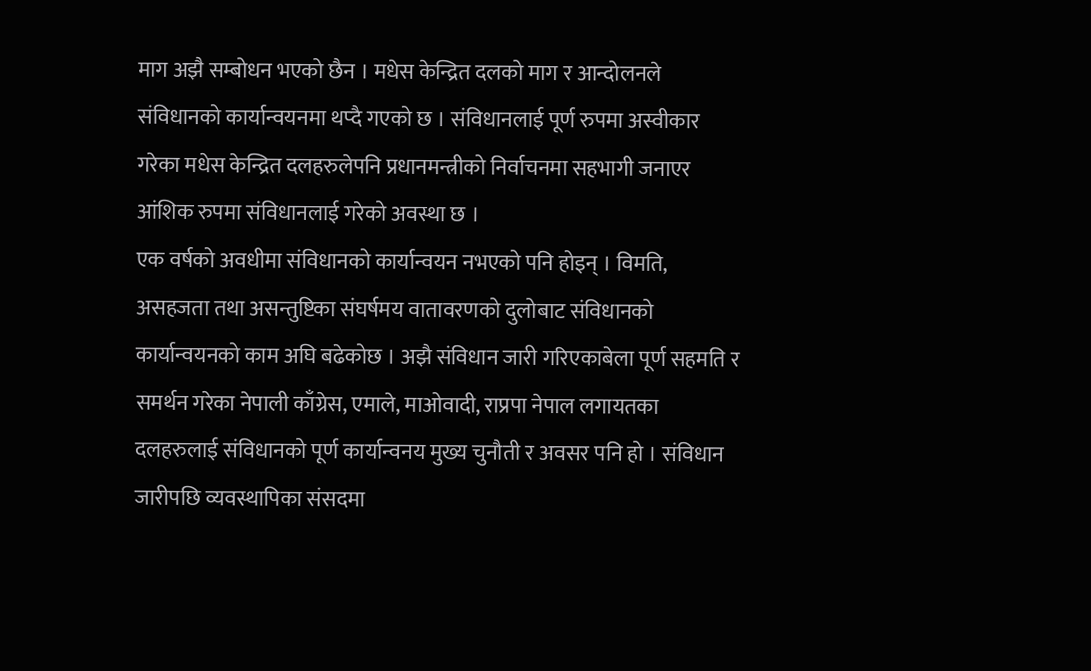माग अझै सम्बोधन भएको छैन । मधेस केन्द्रित दलको माग र आन्दोलनले संविधानको कार्यान्वयनमा थप्दै गएको छ । संविधानलाई पूर्ण रुपमा अस्वीकार गरेका मधेस केन्द्रित दलहरुलेपनि प्रधानमन्त्रीको निर्वाचनमा सहभागी जनाएर आंशिक रुपमा संविधानलाई गरेको अवस्था छ ।
एक वर्षको अवधीमा संविधानको कार्यान्वयन नभएको पनि होइन् । विमति, असहजता तथा असन्तुष्टिका संघर्षमय वातावरणको दुलोबाट संविधानको कार्यान्वयनको काम अघि बढेकोछ । अझै संविधान जारी गरिएकाबेला पूर्ण सहमति र समर्थन गरेका नेपाली काँग्रेस, एमाले, माओवादी, राप्रपा नेपाल लगायतका दलहरुलाई संविधानको पूर्ण कार्यान्वनय मुख्य चुनौती र अवसर पनि हो । संविधान जारीपछि व्यवस्थापिका संसदमा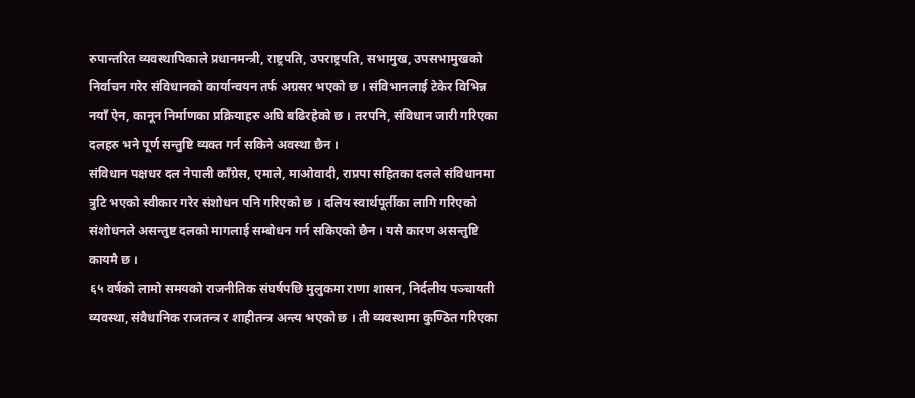रुपान्तरित व्यवस्थापिकाले प्रधानमन्त्री, राष्ट्रपति, उपराष्ट्रपति, सभामुख, उपसभामुखको निर्वाचन गरेर संविधानको कार्यान्वयन तर्फ अग्रसर भएको छ । संविभानलाई टेकेर विभिन्न नयाँ ऐन, कानून निर्माणका प्रक्रियाहरु अघि बढिरहेको छ । तरपनि, संविधान जारी गरिएका दलहरु भने पूर्ण सन्तुष्टि व्यक्त गर्न सकिने अवस्था छैन ।
संविधान पक्षधर दल नेपाली काँग्रेस, एमाले, माओवादी, राप्रपा सहितका दलले संविधानमा त्रुटि भएको स्वीकार गरेर संशोधन पनि गरिएको छ । दलिय स्वार्थपूर्तीका लागि गरिएको संशोधनले असन्तुष्ट दलको मागलाई सम्बोधन गर्न सकिएको छैन । यसै कारण असन्तुष्टि कायमै छ ।
६५ वर्षको लामो समयको राजनीतिक संघर्षपछि मुलुकमा राणा शासन, निर्दलीय पञ्चायती व्यवस्था, संवैधानिक राजतन्त्र र शाहीतन्त्र अन्त्य भएको छ । ती व्यवस्थामा कुण्ठित गरिएका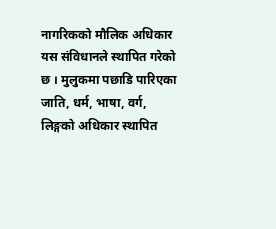नागरिकको मौलिक अधिकार यस संविधानले स्थापित गरेको छ । मुलुकमा पछाडि पारिएका जाति, धर्म, भाषा, वर्ग, लिङ्गको अधिकार स्थापित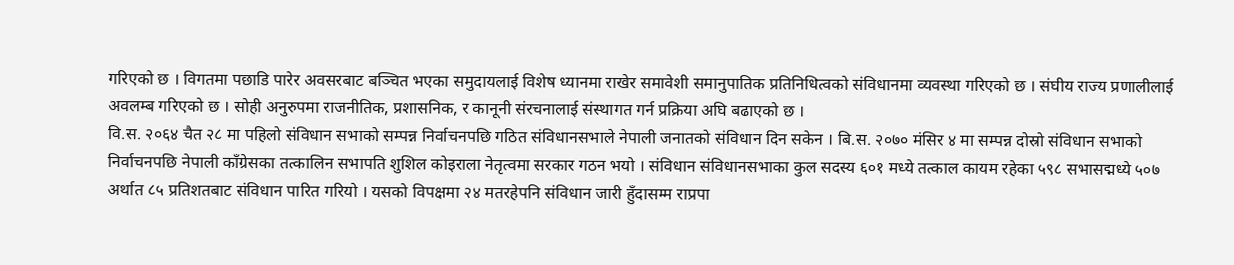गरिएको छ । विगतमा पछाडि पारेर अवसरबाट बञ्चित भएका समुदायलाई विशेष ध्यानमा राखेर समावेशी समानुपातिक प्रतिनिधित्वको संविधानमा व्यवस्था गरिएको छ । संघीय राज्य प्रणालीलाई अवलम्ब गरिएको छ । सोही अनुरुपमा राजनीतिक, प्रशासनिक, र कानूनी संरचनालाई संस्थागत गर्न प्रक्रिया अघि बढाएको छ ।
वि.स. २०६४ चैत २८ मा पहिलो संविधान सभाको सम्पन्न निर्वाचनपछि गठित संविधानसभाले नेपाली जनातको संविधान दिन सकेन । बि.स. २०७० मंसिर ४ मा सम्पन्न दोस्रो संविधान सभाको निर्वाचनपछि नेपाली काँग्रेसका तत्कालिन सभापति शुशिल कोइराला नेतृत्वमा सरकार गठन भयो । संविधान संविधानसभाका कुल सदस्य ६०१ मध्ये तत्काल कायम रहेका ५९८ सभासद्मध्ये ५०७ अर्थात ८५ प्रतिशतबाट संविधान पारित गरियो । यसको विपक्षमा २४ मतरहेपनि संविधान जारी हुँदासम्म राप्रपा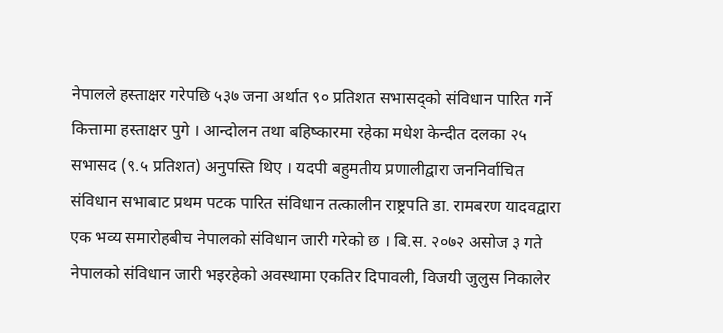नेपालले हस्ताक्षर गरेपछि ५३७ जना अर्थात ९० प्रतिशत सभासद्को संविधान पारित गर्ने कित्तामा हस्ताक्षर पुगे । आन्दोलन तथा बहिष्कारमा रहेका मधेश केन्दीत दलका २५ सभासद (९.५ प्रतिशत) अनुपस्ति थिए । यदपी बहुमतीय प्रणालीद्वारा जननिर्वाचित संविधान सभाबाट प्रथम पटक पारित संविधान तत्कालीन राष्ट्रपति डा. रामबरण यादवद्वारा एक भव्य समारोहबीच नेपालको संविधान जारी गरेको छ । बि.स. २०७२ असोज ३ गते नेपालको संविधान जारी भइरहेको अवस्थामा एकतिर दिपावली, विजयी जुलुस निकालेर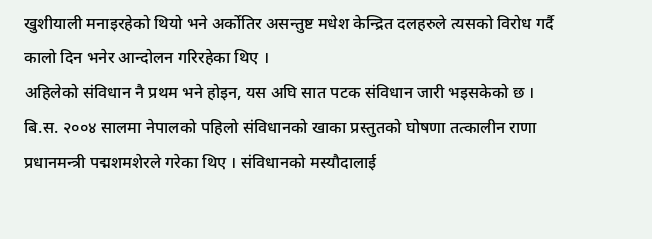खुशीयाली मनाइरहेको थियो भने अर्कोतिर असन्तुष्ट मधेश केन्द्रित दलहरुले त्यसको विरोध गर्दै कालो दिन भनेर आन्दोलन गरिरहेका थिए ।
अहिलेको संविधान नै प्रथम भने होइन, यस अघि सात पटक संविधान जारी भइसकेको छ । बि.स. २००४ सालमा नेपालको पहिलो संविधानको खाका प्रस्तुतको घोषणा तत्कालीन राणा प्रधानमन्त्री पद्मशमशेरले गरेका थिए । संविधानको मस्यौदालाई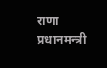राणा प्रधानमन्त्री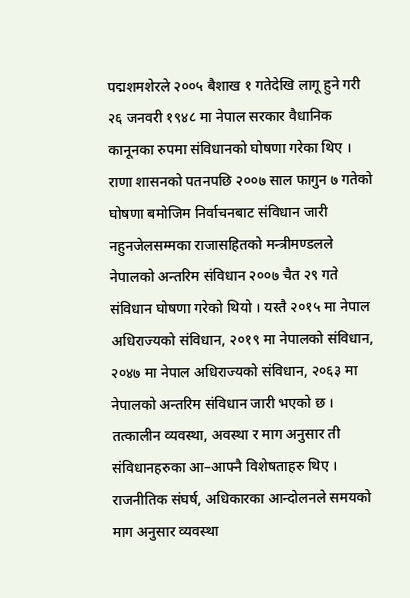पद्मशमशेरले २००५ बैशाख १ गतेदेखि लागू हुने गरी २६ जनवरी १९४८ मा नेपाल सरकार वैधानिक कानूनका रुपमा संविधानको घोषणा गरेका थिए । राणा शासनको पतनपछि २००७ साल फागुन ७ गतेको घोषणा बमोजिम निर्वाचनबाट संविधान जारी नहुनजेलसम्मका राजासहितको मन्त्रीमण्डलले नेपालको अन्तरिम संविधान २००७ चैत २९ गते संविधान घोषणा गरेको थियो । यस्तै २०१५ मा नेपाल अधिराज्यको संविधान, २०१९ मा नेपालको संविधान, २०४७ मा नेपाल अधिराज्यको संविधान, २०६३ मा नेपालको अन्तरिम संविधान जारी भएको छ । तत्कालीन व्यवस्था, अवस्था र माग अनुसार ती संविधानहरुका आ–आफ्नै विशेषताहरु थिए । राजनीतिक संघर्ष, अधिकारका आन्दोलनले समयको माग अनुसार व्यवस्था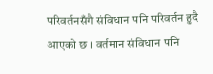परिवर्तनसँगै संविधान पनि परिवर्तन हुदै आएको छ । वर्तमान संविधान पनि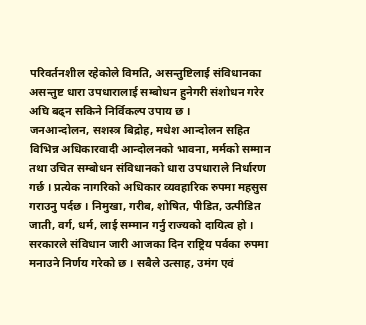परिवर्तनशील रहेकोले विमति, असन्तुष्टिलाई संविधानका असन्तुष्ट धारा उपधारालाई सम्बोधन हुनेगरी संशोधन गरेर अघि बढ्न सकिने निर्विकल्प उपाय छ ।
जनआन्दोलन, सशस्त्र बिद्रोह, मधेश आन्दोलन सहित विभिन्न अधिकारवादी आन्दोलनको भावना, मर्मको सम्मान तथा उचित सम्बोधन संविधानको धारा उपधाराले निर्धारण गर्छ । प्रत्येक नागरिको अधिकार व्यवहारिक रुपमा महसुस गराउनु पर्दछ । निमुखा, गरीब, शोषित, पीडित, उत्पीडित जाती, वर्ग, धर्म, लाई सम्मान गर्नु राज्यको दायित्व हो ।
सरकारले संविधान जारी आजका दिन राष्ट्रिय पर्वका रुपमा मनाउने निर्णय गरेको छ । सबैले उत्साह, उमंग एवं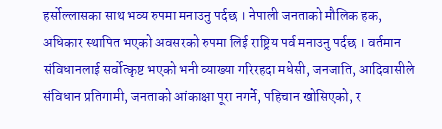हर्सोल्लासका साथ भव्य रुपमा मनाउनु पर्दछ । नेपाली जनताको मौलिक हक, अधिकार स्थापित भएको अवसरको रुपमा लिई राष्ट्रिय पर्व मनाउनु पर्दछ । वर्तमान संविधानलाई सर्वोत्कृष्ट भएको भनी व्याख्या गरिरहदा मधेसी, जनजाति, आदिवासीले संविधान प्रतिगामी, जनताको आंकाक्षा पूरा नगर्ने, पहिचान खोसिएको, र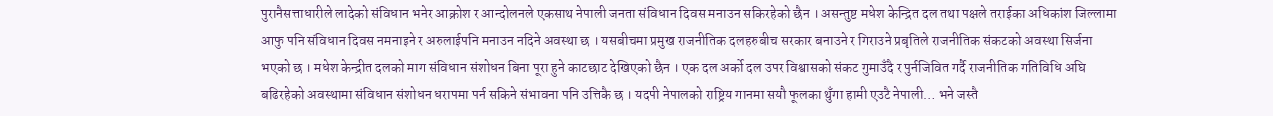पुरानैसत्ताधारीले लादेको संविधान भनेर आक्रोश र आन्दोलनले एकसाथ नेपाली जनता संविधान दिवस मनाउन सकिरहेको छैन । असन्तुष्ट मधेश केन्द्रित दल तथा पक्षले तराईका अधिकांश जिल्लामा आफु पनि संविधान दिवस नमनाइने र अरुलाईपनि मनाउन नदिने अवस्था छ । यसबीचमा प्रमुख राजनीतिक दलहरुबीच सरकार बनाउने र गिराउने प्रबृतिले राजनीतिक संकटको अवस्था सिर्जना भएको छ । मधेश केन्द्रीत दलको माग संविधान संशोधन बिना पूरा हुने काटछाट देखिएको छैन । एक दल अर्को दल उपर विश्वासको संकट गुमाउँदै र पुर्नजिवित गर्दै राजनीतिक गतिविधि अघि बढिरहेको अवस्थामा संविधान संशोधन धरापमा पर्न सकिने संभावना पनि उत्तिकै छ । यदपी नेपालको राष्ट्रिय गानमा सयौ फूलका थुँगा हामी एउटै नेपाली… भने जस्तै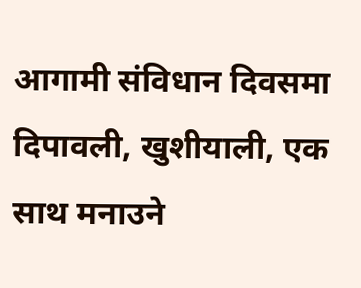आगामी संविधान दिवसमा दिपावली, खुशीयाली, एक साथ मनाउने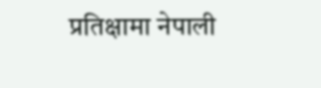प्रतिक्षामा नेपाली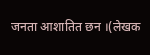जनता आशातित छन ।(लेखक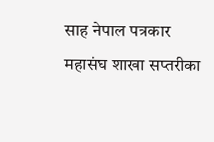साह नेपाल पत्रकार महासंघ शाखा सप्तरीका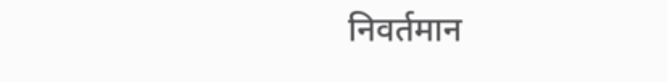निवर्तमान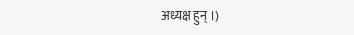अध्यक्ष हुन् ।)